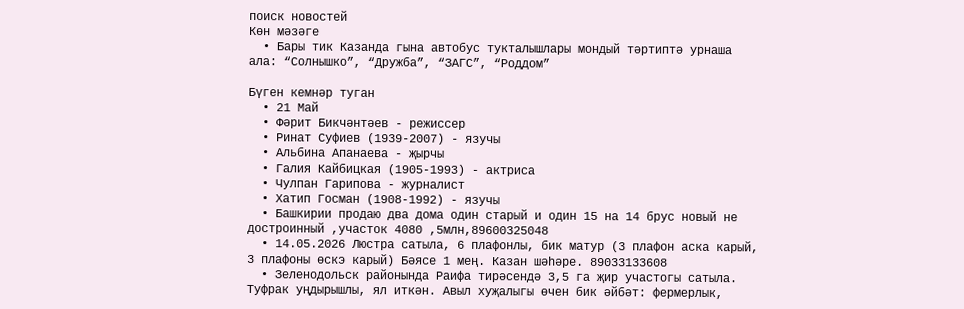поиск новостей
Көн мәзәге
  • Бары тик Казанда гына автобус тукталышлары мондый тәртиптә урнаша ала: “Солнышко”, “Дружба”, “ЗАГС”, “Роддом”

Бүген кемнәр туган
  • 21 Май
  • Фәрит Бикчәнтәев - режиссер
  • Ринат Суфиев (1939-2007) - язучы
  • Альбина Апанаева - җырчы
  • Галия Кайбицкая (1905-1993) - актриса
  • Чулпан Гарипова - журналист
  • Хатип Госман (1908-1992) - язучы
  • Башкирии продаю два дома один старый и один 15 на 14 брус новый не достроинный ,участок 4080 ,5млн,89600325048
  • 14.05.2026 Люстра сатыла, 6 плафонлы, бик матур (3 плафон аска карый, 3 плафоны өскэ карый) Бәясе 1 мең. Казан шәһәре. 89033133608
  • Зеленодольск районында Раифа тирәсендә 3,5 га җир участогы сатыла. Туфрак уңдырышлы, ял иткән. Авыл хуҗалыгы өчен бик әйбәт: фермерлык,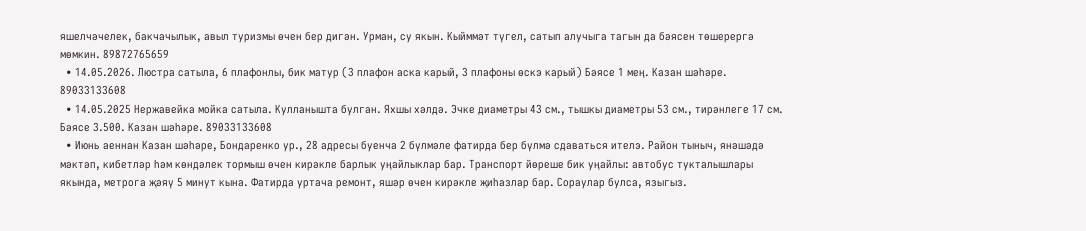яшелчәчелек, бакчачылык, авыл туризмы өчен бер дигән. Урман, су якын. Кыйммәт түгел, сатып алучыга тагын да бәясен төшерергә мөмкин. 89872765659
  • 14.05.2026. Люстра сатыла, 6 плафонлы, бик матур (3 плафон аска карый, 3 плафоны өскэ карый) Бәясе 1 мең. Казан шәһәре. 89033133608
  • 14.05.2025 Нержавейка мойка сатыла. Кулланышта булган. Яхшы хәлдә. Эчке диаметры 43 см., тышкы диаметры 53 см., тирәнлеге 17 см. Бәясе 3.500. Казан шәһәре. 89033133608
  • Июнь аеннан Казан шәһәре, Бондаренко ур., 28 адресы буенча 2 бүлмәле фатирда бер бүлмә сдаваться ителэ. Район тыныч, янәшәдә мәктәп, кибетләр һәм көндәлек тормыш өчен кирәкле барлык уңайлыклар бар. Транспорт йөреше бик уңайлы: автобус тукталышлары якында, метрога җәяү 5 минут кына. Фатирда уртача ремонт, яшәр өчен кирәкле җиһазлар бар. Сораулар булса, языгыз.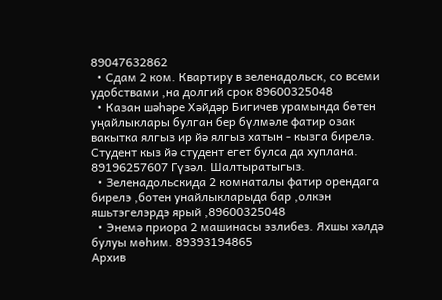89047632862
  • Сдам 2 ком. Квартиру в зеленадольск, со всеми удобствами ,на долгий срок 89600325048
  • Казан шәһәре Хәйдәр Бигичев урамында бөтен уңайлыклары булган бер бүлмәле фатир озак вакытка ялгыз ир йә ялгыз хатын - кызга бирелә. Студент кыз йә студент егет булса да хуплана. 89196257607 Гүзәл. Шалтыратыгыз.
  • Зеленадольскида 2 комнаталы фатир орендага бирелэ ,ботен унайлыкларыда бар ,олкэн яшьтэгелэрдэ ярый ,89600325048
  • Энемә приора 2 машинасы эзлибез. Яхшы хәлдә булуы мөһим. 89393194865
Архив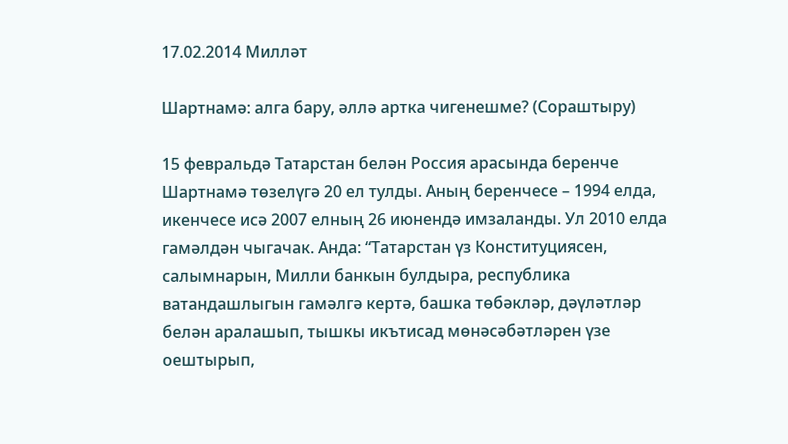17.02.2014 Милләт

Шартнамә: алга бару, әллә артка чигенешме? (Сораштыру)

15 февральдә Татарстан белән Россия арасында беренче Шартнамә төзелүгә 20 ел тулды. Аның беренчесе – 1994 елда, икенчесе исә 2007 елның 26 июнендә имзаланды. Ул 2010 елда гамәлдән чыгачак. Анда: “Татарстан үз Конституциясен, салымнарын, Милли банкын булдыра, республика ватандашлыгын гамәлгә кертә, башка төбәкләр, дәүләтләр белән аралашып, тышкы икътисад мөнәсәбәтләрен үзе оештырып,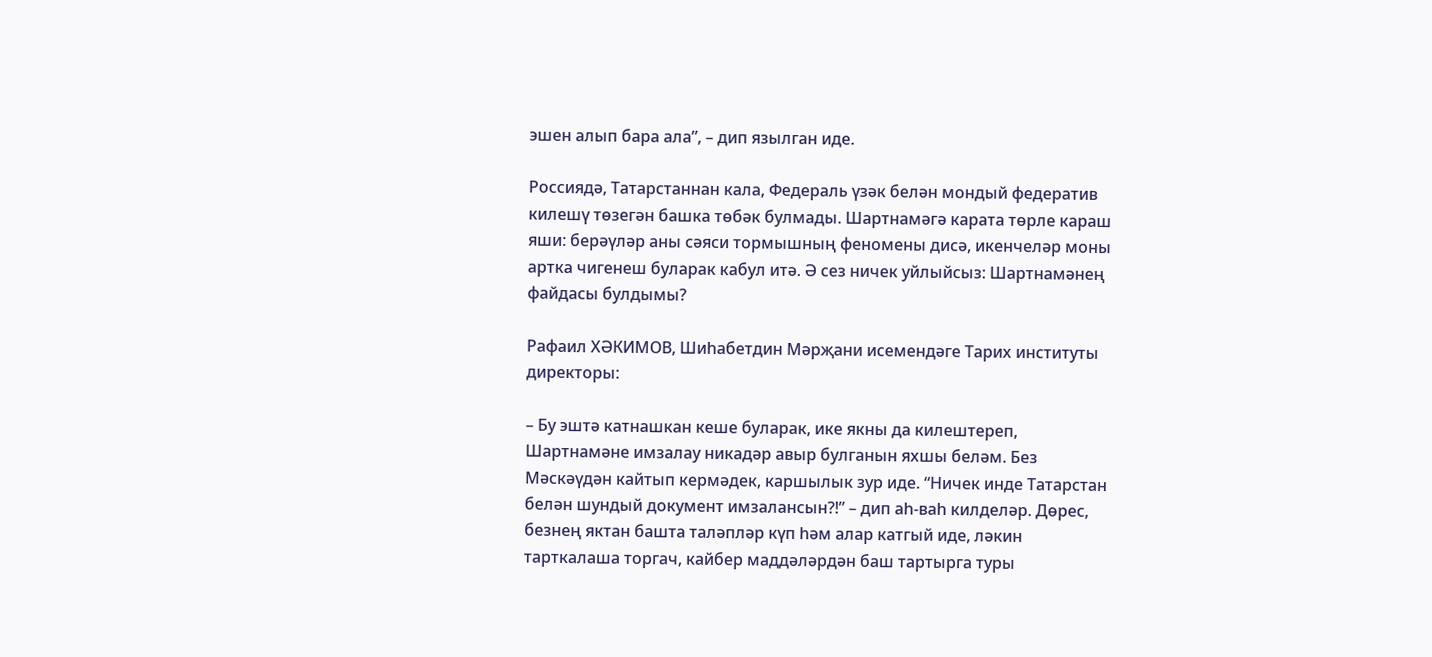эшен алып бара ала”, – дип язылган иде.

Россиядә, Татарстаннан кала, Федераль үзәк белән мондый федератив килешү төзегән башка төбәк булмады. Шартнамәгә карата төрле караш яши: берәүләр аны сәяси тормышның феномены дисә, икенчеләр моны артка чигенеш буларак кабул итә. Ә сез ничек уйлыйсыз: Шартнамәнең файдасы булдымы?

Рафаил ХӘКИМОВ, Шиһабетдин Мәрҗани исемендәге Тарих институты директоры:

– Бу эштә катнашкан кеше буларак, ике якны да килештереп, Шартнамәне имзалау никадәр авыр булганын яхшы беләм. Без Мәскәүдән кайтып кермәдек, каршылык зур иде. “Ничек инде Татарстан белән шундый документ имзалансын?!” – дип аһ-ваһ килделәр. Дөрес, безнең яктан башта таләпләр күп һәм алар катгый иде, ләкин тарткалаша торгач, кайбер маддәләрдән баш тартырга туры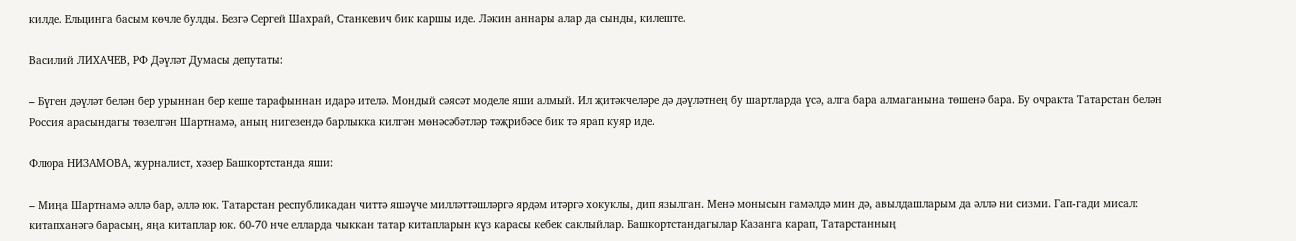килде. Ельцинга басым көчле булды. Безгә Сергей Шахрай, Станкевич бик каршы иде. Ләкин аннары алар да сынды, килеште.

Василий ЛИХАЧЕВ, РФ Дәүләт Думасы депутаты:

– Бүген дәүләт белән бер урыннан бер кеше тарафыннан идарә ителә. Мондый сәясәт моделе яши алмый. Ил җитәкчеләре дә дәүләтнең бу шартларда үсә, алга бара алмаганына төшенә бара. Бу очракта Татарстан белән Россия арасындагы төзелгән Шартнамә, аның нигезендә барлыкка килгән мөнәсәбәтләр тәҗрибәсе бик тә ярап куяр иде.

Флюра НИЗАМОВА, журналист, хәзер Башкортстанда яши:

– Миңа Шартнамә әллә бар, әллә юк. Татарстан республикадан читтә яшәүче милләттәшләргә ярдәм итәргә хокуклы, дип язылган. Менә монысын гамәлдә мин дә, авылдашларым да әллә ни сизми. Гап-гади мисал: китапханәгә барасың, яңа китаплар юк. 60-70 нче елларда чыккан татар китапларын күз карасы кебек саклыйлар. Башкортстандагылар Казанга карап, Татарстанның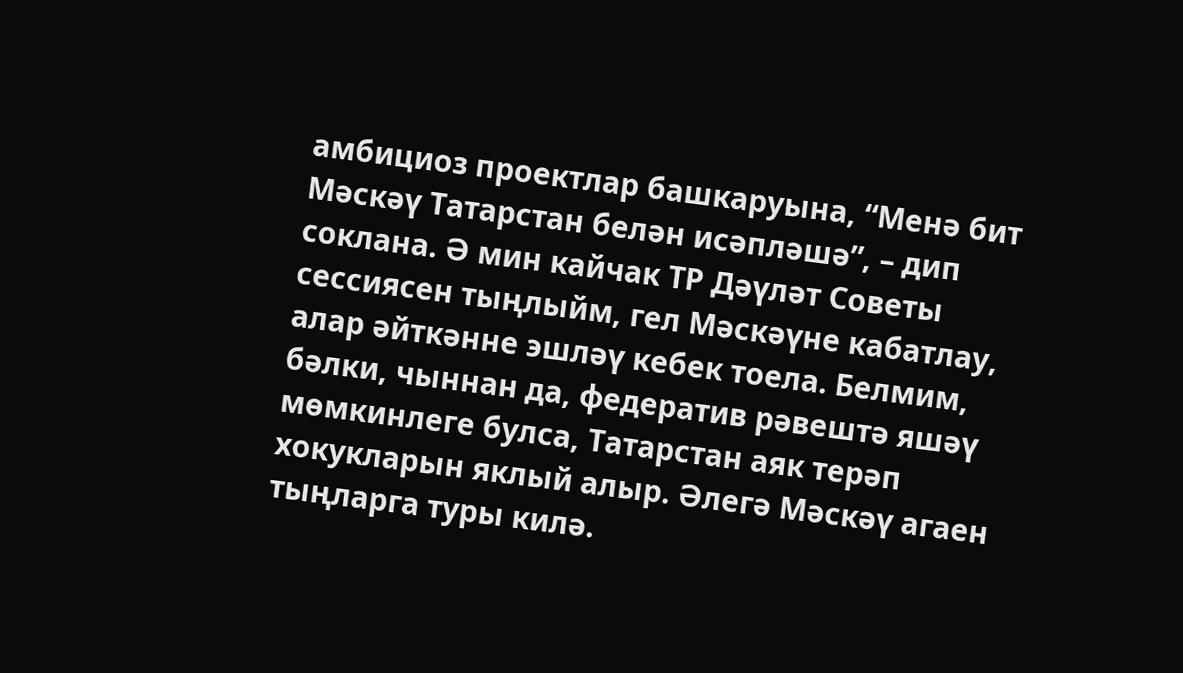амбициоз проектлар башкаруына, “Менә бит Мәскәү Татарстан белән исәпләшә”, – дип соклана. Ә мин кайчак ТР Дәүләт Советы сессиясен тыңлыйм, гел Мәскәүне кабатлау, алар әйткәнне эшләү кебек тоела. Белмим, бәлки, чыннан да, федератив рәвештә яшәү мөмкинлеге булса, Татарстан аяк терәп хокукларын яклый алыр. Әлегә Мәскәү агаен тыңларга туры килә.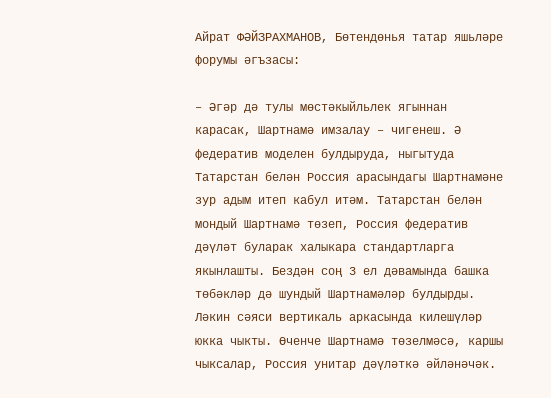Айрат ФӘЙЗРАХМАНОВ, Бөтендөнья татар яшьләре форумы әгъзасы:

– Әгәр дә тулы мөстәкыйльлек ягыннан карасак, Шартнамә имзалау – чигенеш. Ә федератив моделен булдыруда, ныгытуда Татарстан белән Россия арасындагы Шартнамәне зур адым итеп кабул итәм. Татарстан белән мондый Шартнамә төзеп, Россия федератив дәүләт буларак халыкара стандартларга якынлашты. Бездән соң 3 ел дәвамында башка төбәкләр дә шундый Шартнамәләр булдырды. Ләкин сәяси вертикаль аркасында килешүләр юкка чыкты. Өченче Шартнамә төзелмәсә, каршы чыксалар, Россия унитар дәүләткә әйләнәчәк.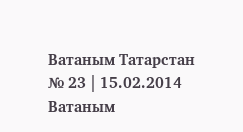Ватаным Татарстан
№ 23 | 15.02.2014
Ватаным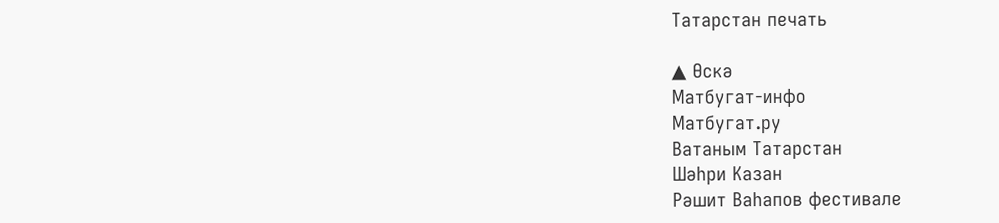Татарстан печать

▲ Өскә
Матбугат-инфо
Матбугат.ру
Ватаным Татарстан
Шәһри Казан
Рәшит Ваһапов фестивале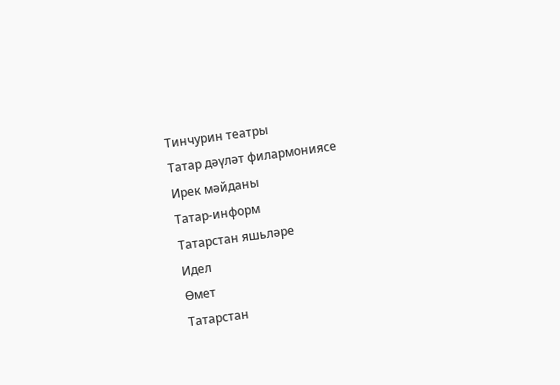Тинчурин театры
Татар дәүләт филармониясе
Ирек мәйданы
Татар-информ
Татарстан яшьләре
Идел
Өмет
Татарстан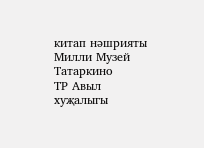китап нәшрияты
Милли Музей
Татаркино
ТР Авыл хуҗалыгы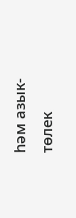һәм азык-төлек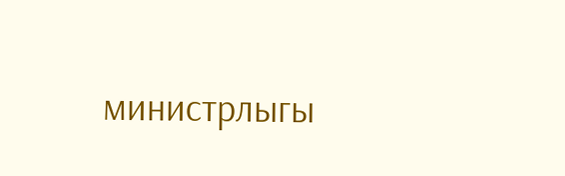министрлыгы